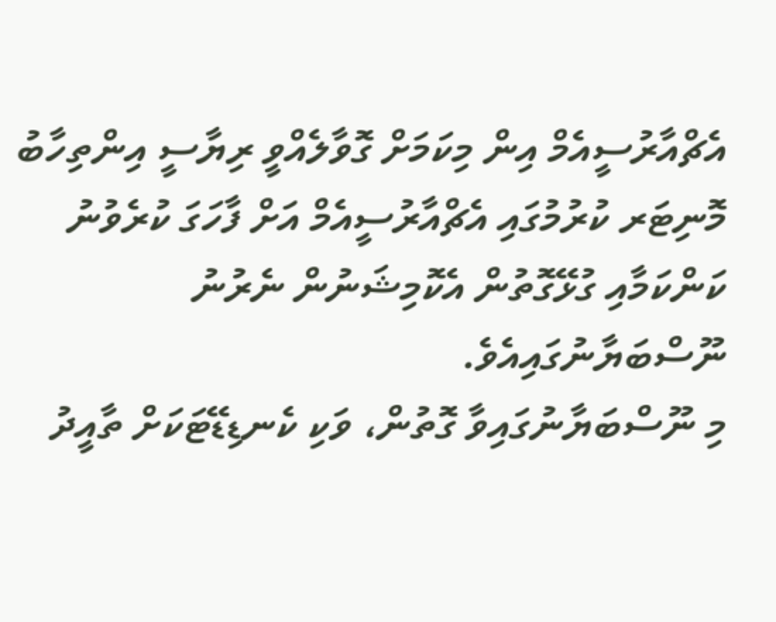އެޗްއާރުސީއެމް އިން މިކަމަށް ގޮވާލެއްވީ ރިޔާސީ އިންތިހާބު މޮނިޓަރ ކުރުމުގައި އެޗްއާރުސީއެމް އަށް ފާހަގަ ކުރެވުނު ކަންކަމާއި ގުޅޭގޮތުން އެކޮމިޝަނުން ނެރުނު ނޫސްބަޔާނުގައިއެވެ.
މި ނޫސްބަޔާނުގައިވާ ގޮތުން، ވަކި ކެނޑިޑޭޓަކަށް ތާއީދު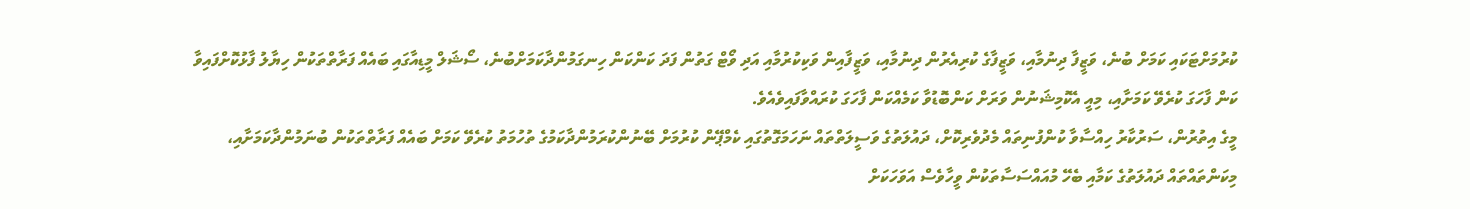ކުރުމަށްޓަކައި ކަމަށް ބުނެ، ވަޒީފާ ދިނުމާއި، ވަޒީފާގެ ކުރިއެރުން ދިނުމާއި، ވަޒީފާއިން ވަކިކުރުމާއި އަދި ވޯޓް ގަތުން ފަދަ ކަންކަން ހިނގަމުންދާކަމަށްބުނެ، ސޯޝަލް މީޑިއާގައި ބައެއް ފަރާތްތަކުން ހިޔާލު ފާޅުކޮށްފައިވާ ކަން ފާހަގަ ކުރެވޭ ކަމަށާއި، މިއީ އެކޮމިޝަނުން ވަރަށް ކަންބޮޑުވާ ކަމެއްކަން ފާހަގަ ކުރައްވާފައިވެއެވެ.
މީގެ އިތުރުން، ސަރުކާރު ހިއްސާވާ ކުންފުނިތައް މެދުވެރިކޮށް، ދައުލަތުގެ ވަސީލަތްތައް ނަހަމަގޮތުގައި ކެމްޕޭން ކުރުމަށް ބޭނުންކުރަމުންދާކަމުގެ ތުހުމަތު ކުރެވޭ ކަމަށް ބައެއް ފަރާތްތަކުން ބުނަމުންދާކަމަށާއި، މިކަންތައްތައް ދައުލަތުގެ ކަމާއި ބެހޭ މުއައްސަސާތަކުން ވީހާވެސް އަވަހަކަށް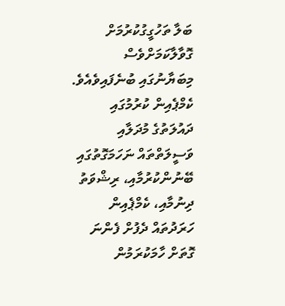ބަލާ ތަހުގީގުކުރުމަށް ގޮވާލާކަމަށްވެސް މިބަޔާނުގައި ބުނެފައިވެއެވެ.
ކެމްޕެއިން ކުރުމުގައި ދައުލަތުގެ މުދަލާއި ވަސީލަތްތައް ނަހަމަގޮތުގައި ބޭނުންކުރުމާއި، ރިޝްވަތު ދިނުމާއި، ކެމްޕެއިން ހަރަދުތައް ދެފުށް ފެންނަ ގޮތަށް ހާމަކުރަމުން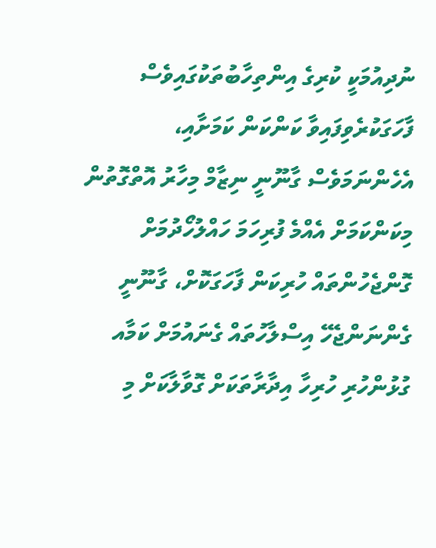ނުދިއުމަކީ ކުރިގެ އިންތިހާބުތަކުގައިވެސް ފާހަގަކުރެވިފައިވާ ކަންކަން ކަމަށާއި، އެހެންނަމަވެސް ގާނޫނީ ނިޒާމް މިހާރު އޮތްގޮތުން މިކަންކަމަށް އެއްމެ ފުރިހަމަ ހައްލުހޯދުމަށް ގޮންޖެހުންތައް ހުރިކަން ފާހަގަކޮށް، ގާނޫނީ ގެންނަންޖެހޭ އިސްލާހުތައް ގެނައުމަށް ކަމާއ ގުޅުންހުރި ހުރިހާ އިދާރާތަކަށް ގޮވާލާކަށް މި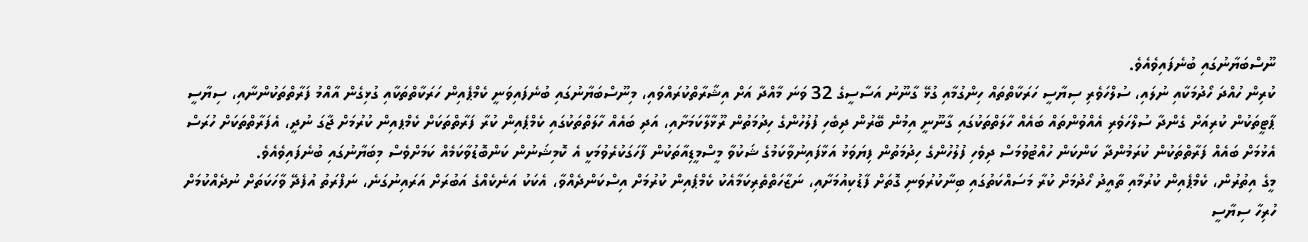ނޫސްބަޔާނުގައި ބުނެފައިވެއެވެ.
ކުރިން ހުއްދަ ހޯދުމަކާއި ނުލައި، ސުލްހަވެރި ސިޔާސީ ހަރަކާތްތައް ހިންގުމާއި ގުޅޭ ގާނޫނު އަސާސީގެ 32 ވަނަ މާއްދާ އަށް އިޝާރާތްކުރައްވައި، މިނޫސްބަޔާނުގައި ބުނެފައިވަނީ ކެމްޕެއިން ހަރަކާތްތަކާއި ގުޅިގެން އާއްމު ފަރާތްތަކުންނާއި، ސިޔާސީ ޕާޓީތަކުން ކުރިއަށް ގެންދާ ސުލްހަވެރި އެއްވުންތައް ބައެއް ހާލަތްތަކުގައި ގާނޫނީ އިމުން ބޭރުން ދިބެހި ފުލުހުންގެ ހިދުމަތުން ރޫޅާލާކަމަށާއި، އަދި ބައެއް ހާލަތްތަކުގައި ކެމްޕެއިން ކުރާ ފަރާތްތަކަށް ކެމްޕއިން ކުރުމަށް ޖާގަ ނުދީ، އެފަރާތްތަކަށް ހުރަސް އެޅުމަށް ބައެއް ފަރާތްތަކުން ކުރަމުންދާ ކަންކަން ހުއްޓުވުމަސް ދިވެހި ފުލުހުންގެ ހިދުމަތުން ފިޔަވަޅު އަޅާފައިނުވާކަމުގެ ޝަކުވާ މީސްމީޑިއާތަކުން ފާހަގަކުރެވުމަކީ އެ ކޮމިޝަނުން ކަންބޮޑުވާކަމެއް ކަމަށްވެސް މިބަޔާނުގައި ބުނެފައިވެއެވެ.
މީގެ އިތުރުން، ކެމްޕެއިން ކުރުމާއި ތާއީދު ހޯދުމަށް ކުރާ މަސައްކަތުގައި ބިނާކުރުވަނި ގޮތަށް ފާޑުކިއުމަށާއި، ނަޒާހަތްތެރިކަމާއެކު ކެމްޕެއިން ކުރުމަށް އިސްކަންދެއްވާ، އެކަކު އަނެކެއްގެ އަބުރަށް އަރައިނުގަނެ، ނަފްރަތު އުފެދޭ ވާހަކަތަށް ނުދެއްކުމަށް ހުރިހާ ސިޔާސީ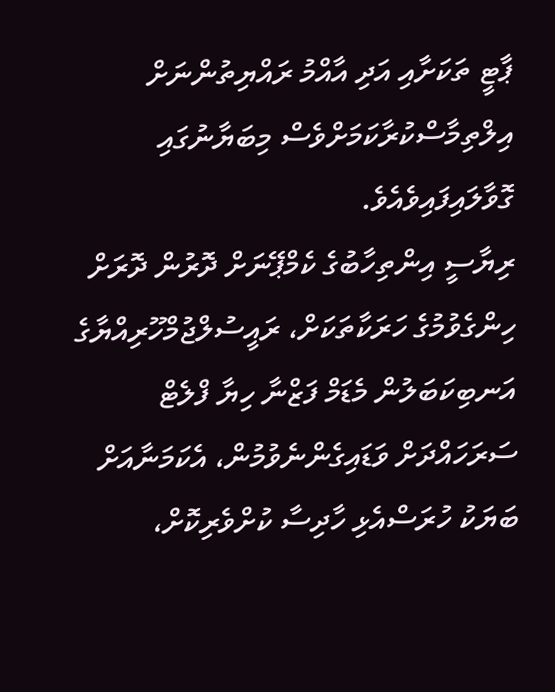ޕާޓީ ތަކަށާއި އަދި އާއްމު ރައްޔިތުންނަށް އިލްތިމާސްކުރާކަމަށްވެސް މިބަޔާނުގައި ގޮވާލައިފައިވެއެވެ.
ރިޔާސީ އިންތިހާބުގެ ކެމްޕޭނަށް ދޮރުން ދޮރަށް ހިންގެވުމުގެ ހަރަކާތަކަށް، ރައީސުލްޖުމްހޫރިއްޔާގެ އަނބިކަބަލުން މެޑަމް ފަޒްނާ ހިޔާ ފްލެޓް ސަރަހައްދަށް ވަޑައިގެންނެވުމުން، އެކަމަނާއަށް ބަޔަކު ހުރަސްއެޅި ހާދިސާ ކުށްވެރިކޮށް،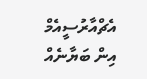އެޗްއާރުސީއެމް އިން ބަޔާނެއް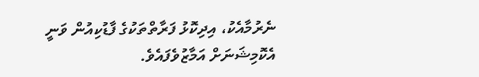ނެރުމާއެކު، އިދިކޮޅު ފަރާތްތަކުގެ ފާޑުކިއުން ވަނީ އެކޮމިޝަނަށް އަމާޒުވެފައެވެ.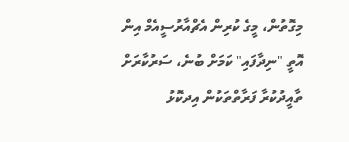މިގޮތުން، މީގެ ކުރިން އެޗްއާރުސީއެމް އިން އޮތީ "ނިދާފައި" ކަމަށް ބުނެ، ސަރުކާރަށް ތާއީދުކުރާ ފަރާތްތަކުން އިދކޮޅު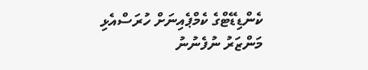ކެންޑިޑޭޓްގެ ކެމްޕެއިނަށް ހުރަސްއެޅި މަންޒަރު ނުފެނުނު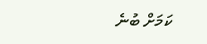ކަމަށް ބުނެ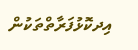އިދކޮޅުފަރާތްތަކުން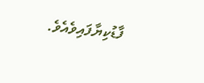ފާޑުކިޔާފައިވެއެވެ.